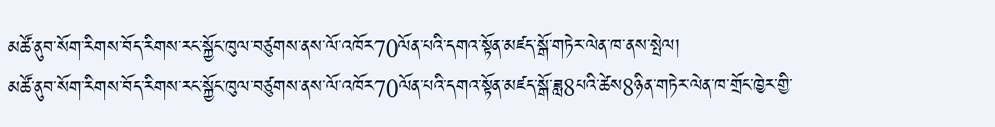མཚོ་ནུབ་སོག་རིགས་བོད་རིགས་རང་སྐྱོང་ཁུལ་བཙུགས་ནས་ལོ་འཁོར70ལོན་པའི་དགའ་སྟོན་མཛད་སྒོ་གཏེར་ལེན་ཁ་ནས་སྤེལ།
མཚོ་ནུབ་སོག་རིགས་བོད་རིགས་རང་སྐྱོང་ཁུལ་བཙུགས་ནས་ལོ་འཁོར70ལོན་པའི་དགའ་སྟོན་མཛད་སྒོ་ཟླ8པའི་ཚེས8ཉིན་གཏེར་ལེན་ཁ་གྲོང་ཁྱེར་གྱི་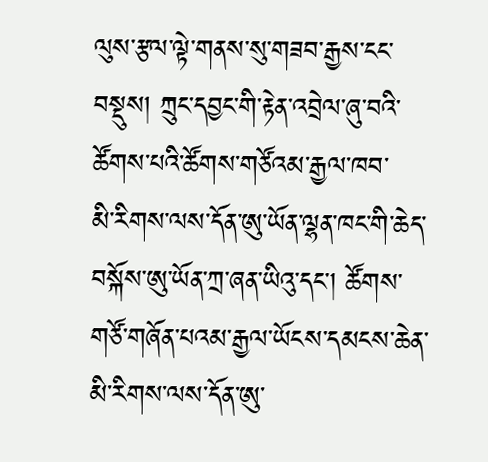ལུས་རྩལ་ལྟེ་གནས་སུ་གཟབ་རྒྱས་ངང་བསྡུས། ཀྲུང་དབྱང་གི་རྟེན་འབྲེལ་ཞུ་བའི་ཚོགས་པའི་ཚོགས་གཙོའམ་རྒྱལ་ཁབ་
མི་རིགས་ལས་དོན་ཨུ་ཡོན་ལྷན་ཁང་གི་ཆེད་བསྐོས་ཨུ་ཡོན་ཀྲ་ཞན་ཡིའུ་དང་། ཚོགས་གཙོ་གཞོན་པའམ་རྒྱལ་ཡོངས་དམངས་ཆེན་མི་རིགས་ལས་དོན་ཨུ་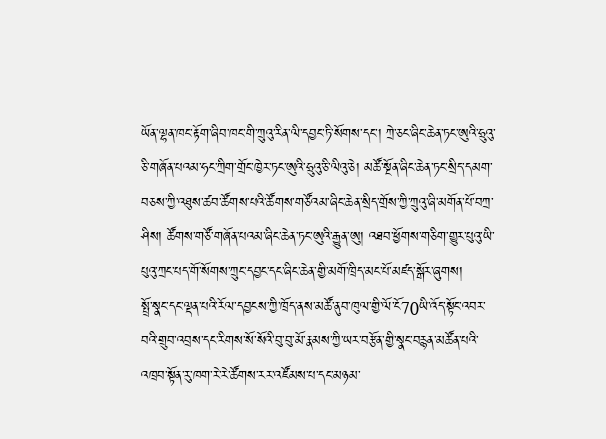ཡོན་ལྷན་ཁང་རྟོག་ཞིབ་ཁང་གི་ཀྲུའུ་རིན་ལི་དབྱང་ཏི་སོགས་དང་། ཀྲེ་ཅང་ཞིང་ཆེན་ཏང་ཨུའི་ཧྲུའུ་ཅི་གཞོན་པའམ་ཧང་ཀྲིག་གྲོང་ཁྱེར་ཏང་ཨུའི་ཧྲུའུ་ཅི་ལིའུ་ཅེ། མཚོ་སྔོན་ཞིང་ཆེན་ཏང་སྲིད་དམག་བཅས་ཀྱི་འཐུས་ཚབ་ཚོགས་པའི་ཚོགས་གཙོའམ་ཞིང་ཆེན་སྲིད་གྲོས་ཀྱི་ཀྲུའུ་ཞི་མགོན་པོ་བཀྲ་ཤིས། ཚོགས་གཙོ་གཞོན་པའམ་ཞིང་ཆེན་ཏང་ཨུའི་རྒྱུན་ཨུ། འཐབ་ཕྱོགས་གཅིག་གྱུར་པུའུ་ཡི་པུའུ་ཀྲང་པད་གོ་སོགས་ཀྲུང་དབྱང་དང་ཞིང་ཆེན་གྱི་མགོ་ཁྲིད་མང་པོ་མཛད་སྒོར་ཞུགས།
སྤྲོ་སྣང་དང་ལྡན་པའི་རོལ་དབྱངས་ཀྱི་ཁྲོད་ནས་མཚོ་ནུབ་ཁུལ་གྱི་ལོ་ངོ70ཡི་འོད་སྟོང་འབར་བའི་གྲུབ་འབྲས་དང་རིགས་སོ་སོའི་བུ་བུ་མོ་རྣམས་ཀྱི་ཡར་བརྩོན་གྱི་སྣང་བརྙན་མཚོན་པའི་འཁྲབ་སྟོན་རུ་ཁག་རེ་རེ་ཚོགས་རར་འཛོམས་པ་དང་མཉམ་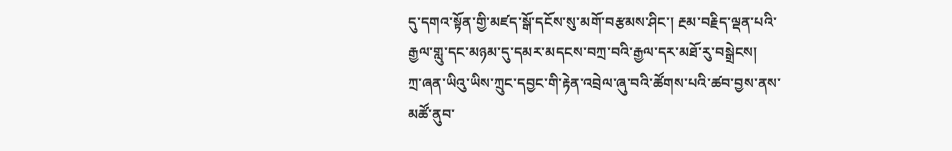དུ་དགའ་སྟོན་གྱི་མཛད་སྒོ་དངོས་སུ་མགོ་བརྩམས་ཤིང་། རྔམ་བརྗིད་ལྡན་པའི་རྒྱལ་གླུ་དང་མཉམ་དུ་དམར་མདངས་བཀྲ་བའི་རྒྱལ་དར་མཐོ་རུ་བསྒྲེངས།
ཀྲ་ཞན་ཡིའུ་ཡིས་ཀྲུང་དབྱང་གི་རྟེན་འབྲེལ་ཞུ་བའི་ཚོགས་པའི་ཚབ་བྱས་ནས་མཚོ་ནུབ་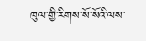ཁུལ་གྱི་རིགས་སོ་སོའི་ལས་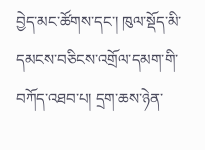བྱེད་མང་ཚོགས་དང་། ཁུལ་སྡོད་མི་དམངས་བཅིངས་འགྲོལ་དམག་གི་བཀོད་འཐབ་པ། དྲག་ཆས་ཉེན་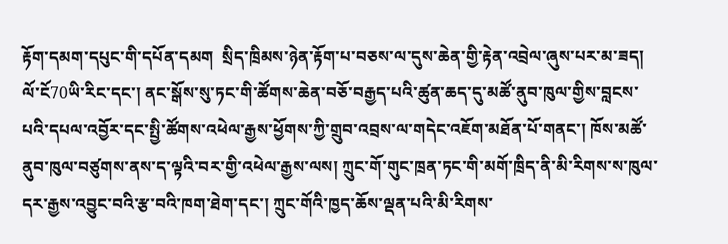རྟོག་དམག་དཔུང་གི་དཔོན་དམག  སྲིད་ཁྲིམས་ཉེན་རྟོག་པ་བཅས་ལ་དུས་ཆེན་གྱི་རྟེན་འབྲེལ་ཞུས་པར་མ་ཟད། ལོ་ངོ70ཡི་རིང་དང་། ནང་སྒོས་སུ་ཏང་གི་ཚོགས་ཆེན་བཅོ་བརྒྱད་པའི་ཚུན་ཆད་དུ་མཚོ་ནུབ་ཁུལ་གྱིས་བླངས་པའི་དཔལ་འབྱོར་དང་སྤྱི་ཚོགས་འཕེལ་རྒྱས་ཕྱོགས་ཀྱི་གྲུབ་འབྲས་ལ་གདེང་འཇོག་མཐོན་པོ་གནང་། ཁོས་མཚོ་ནུབ་ཁུལ་བཙུགས་ནས་ད་ལྟའི་བར་གྱི་འཕེལ་རྒྱས་ལས། ཀྲུང་གོ་གུང་ཁྲན་ཏང་གི་མགོ་ཁྲིད་ནི་མི་རིགས་ས་ཁུལ་དར་རྒྱས་འབྱུང་བའི་རྩ་བའི་ཁག་ཐེག་དང་། ཀྲུང་གོའི་ཁྱད་ཆོས་ལྡན་པའི་མི་རིགས་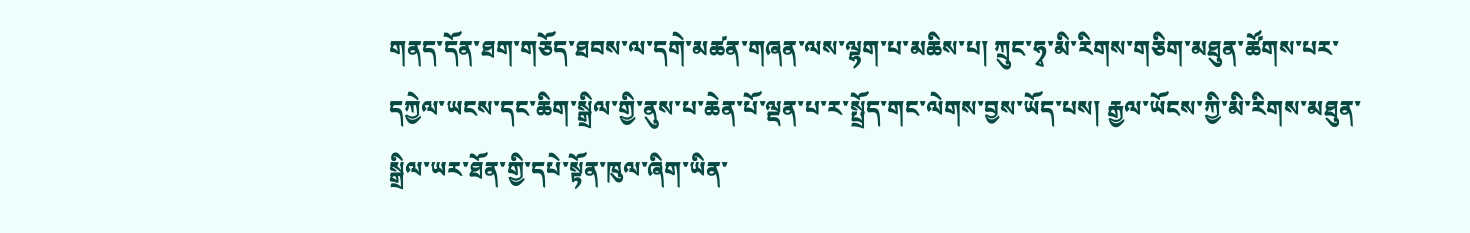གནད་དོན་ཐག་གཅོད་ཐབས་ལ་དགེ་མཚན་གཞན་ལས་ལྷག་པ་མཆིས་པ། ཀྲུང་ཧྭ་མི་རིགས་གཅིག་མཐུན་ཚོགས་པར་དཀྱེལ་ཡངས་དང་ཆིག་སྒྲིལ་གྱི་ནུས་པ་ཆེན་པོ་ལྡན་པ་ར་སྤྲོད་གང་ལེགས་བྱས་ཡོད་པས། རྒྱལ་ཡོངས་ཀྱི་མི་རིགས་མཐུན་སྒྲིལ་ཡར་ཐོན་གྱི་དཔེ་སྟོན་ཁུལ་ཞིག་ཡིན་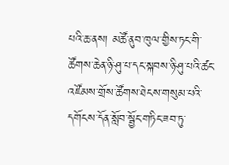པའི་ཆ་ནས། མཚོ་ནུབ་ཁུལ་གྱིས་ཏང་གི་ཚོགས་ཆེན་ཉི་ཤུ་པ་དང་སྐབས་ཉི་ཤུ་པའི་ཚང་འཛོམས་གྲོས་ཚོགས་ཐེངས་གསུམ་པའི་དགོངས་དོན་སློབ་སྦྱོང་གཏིང་ཟབ་ཏུ་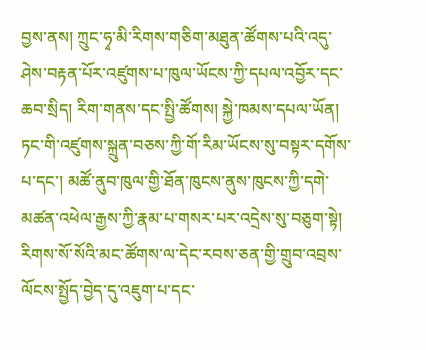བྱས་ནས། ཀྲུང་ཧྭ་མི་རིགས་གཅིག་མཐུན་ཚོགས་པའི་འདུ་ཤེས་བརྟན་པོར་འཛུགས་པ་ཁུལ་ཡོངས་ཀྱི་དཔལ་འབྱོར་དང་ཆབ་སྲིད། རིག་གནས་དང་སྤྱི་ཚོགས། སྐྱེ་ཁམས་དཔལ་ཡོན། ཏང་གི་འཛུགས་སྐྲུན་བཅས་ཀྱི་གོ་རིམ་ཡོངས་སུ་བསྟར་དགོས་པ་དང་། མཚོ་ནུབ་ཁུལ་གྱི་ཐོན་ཁུངས་ནུས་ཁུངས་ཀྱི་དགེ་མཚན་འཕེལ་རྒྱས་ཀྱི་རྣམ་པ་གསར་པར་འདྲེས་སུ་བཅུག་སྟེ། རིགས་སོ་སོའི་མང་ཚོགས་ལ་དེང་རབས་ཅན་གྱི་གྲུབ་འབྲས་ལོངས་སྤྱོད་བྱེད་དུ་འཇུག་པ་དང་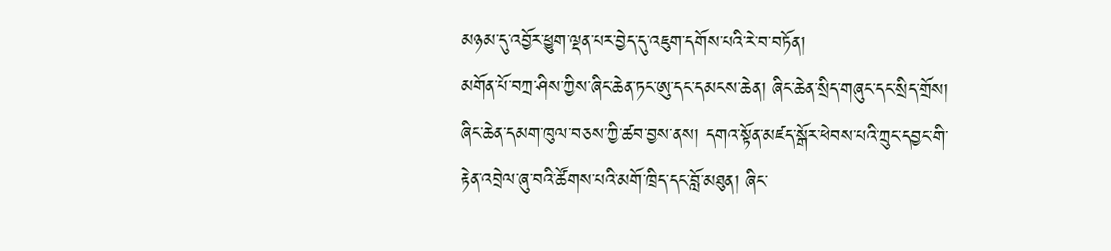མཉམ་དུ་འབྱོར་ཕྱུག་ལྡན་པར་བྱེད་དུ་འཇུག་དགོས་པའི་རེ་བ་བཏོན།
མགོན་པོ་བཀྲ་ཤིས་ཀྱིས་ཞིང་ཆེན་ཏང་ཨུ་དང་དམངས་ཆེན། ཞིང་ཆེན་སྲིད་གཞུང་དང་སྲིད་གྲོས། ཞིང་ཆེན་དམག་ཁུལ་བཅས་ཀྱི་ཚབ་བྱས་ནས། དགའ་སྟོན་མཛད་སྒོར་ཕེབས་པའི་ཀྲུང་དབྱང་གི་རྟེན་འབྲེལ་ཞུ་བའི་ཚོགས་པའི་མགོ་ཁྲིད་དང་བློ་མཐུན། ཞིང་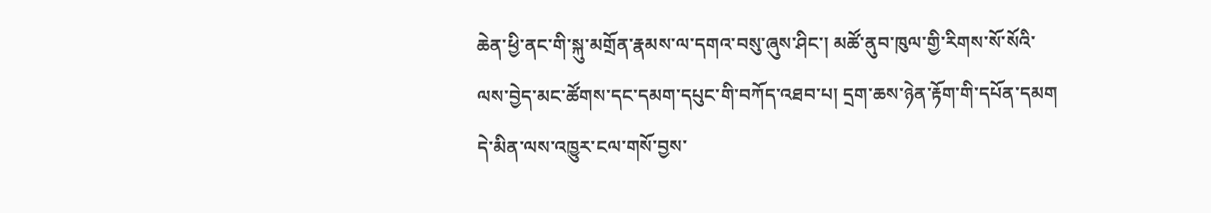ཆེན་ཕྱི་ནང་གི་སྐུ་མགྲོན་རྣམས་ལ་དགའ་བསུ་ཞུས་ཤིང་། མཚོ་ནུབ་ཁུལ་གྱི་རིགས་སོ་སོའི་ལས་བྱེད་མང་ཚོགས་དང་དམག་དཔུང་གི་བཀོད་འཐབ་པ། དྲག་ཆས་ཉེན་རྟོག་གི་དཔོན་དམག  དེ་མིན་ལས་འཁྱུར་ངལ་གསོ་བྱས་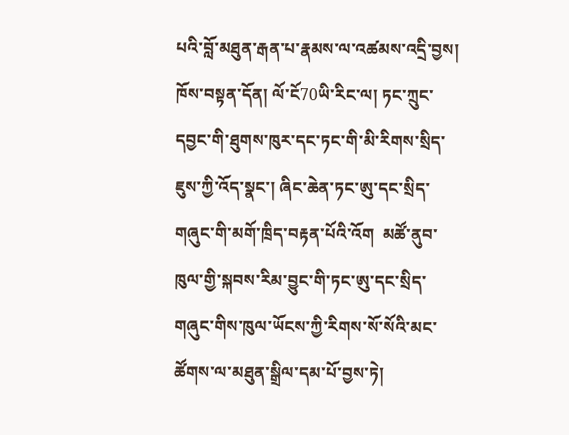པའི་བློ་མཐུན་རྒན་པ་རྣམས་ལ་འཚམས་འདྲི་བྱས། ཁོས་བསྟན་དོན། ལོ་ངོ70ཡི་རིང་ལ། ཏང་ཀྲུང་དབྱང་གི་ཐུགས་ཁུར་དང་ཏང་གི་མི་རིགས་སྲིད་ཇུས་ཀྱི་འོད་སྣང་། ཞིང་ཆེན་ཏང་ཨུ་དང་སྲིད་གཞུང་གི་མགོ་ཁྲིད་བརྟན་པོའི་འོག  མཚོ་ནུབ་ཁུལ་གྱི་སྐབས་རིམ་བྱུང་གི་ཏང་ཨུ་དང་སྲིད་གཞུང་གིས་ཁུལ་ཡོངས་ཀྱི་རིགས་སོ་སོའི་མང་ཚོགས་ལ་མཐུན་སྒྲིལ་དམ་པོ་བྱས་ཏེ།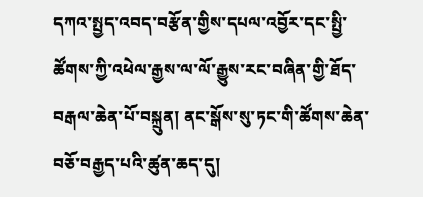དཀའ་སྤྱད་འབད་བརྩོན་གྱིས་དཔལ་འབྱོར་དང་སྤྱི་ཚོགས་ཀྱི་འཕེལ་རྒྱས་ལ་ལོ་རྒྱུས་རང་བཞིན་གྱི་ཐོད་བརྒལ་ཆེན་པོ་བསྐྲུན། ནང་སྒོས་སུ་ཏང་གི་ཚོགས་ཆེན་བཅོ་བརྒྱད་པའི་ཚུན་ཆད་དུ།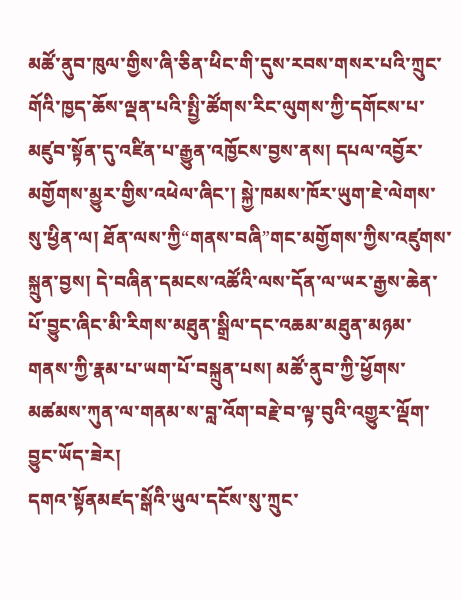མཚོ་ནུབ་ཁུལ་གྱིས་ཞི་ཅིན་ཕིང་གི་དུས་རབས་གསར་པའི་ཀྲུང་གོའི་ཁྱད་ཆོས་ལྡན་པའི་སྤྱི་ཚོགས་རིང་ལུགས་ཀྱི་དགོངས་པ་མཛུབ་སྟོན་དུ་འཛིན་པ་རྒྱུན་འཁྱོངས་བྱས་ནས། དཔལ་འབྱོར་མགྱོགས་མྱུར་གྱིས་འཕེལ་ཞིང་། སྐྱེ་ཁམས་ཁོར་ཡུག་ཇེ་ལེགས་སུ་ཕྱིན་ལ། ཐོན་ལས་ཀྱི“གནས་བཞི”གང་མགྱོགས་ཀྱིས་འཛུགས་སྐྲུན་བྱས། དེ་བཞིན་དམངས་འཚོའི་ལས་དོན་ལ་ཡར་རྒྱས་ཆེན་པོ་བྱུང་ཞིང་མི་རིགས་མཐུན་སྒྲིལ་དང་འཆམ་མཐུན་མཉམ་གནས་ཀྱི་རྣམ་པ་ཡག་པོ་བསྐྲུན་པས། མཚོ་ནུབ་ཀྱི་ཕྱོགས་མཚམས་ཀུན་ལ་གནམ་ས་བླ་འོག་བརྗེ་བ་ལྟ་བུའི་འགྱུར་ལྡོག་བྱུང་ཡོད་ཟེར།
དགའ་སྟོནམཛད་སྒོའི་ཡུལ་དངོས་སུ་ཀྲུང་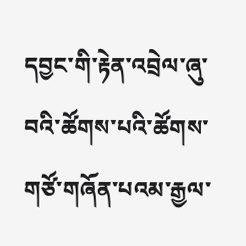དབྱང་གི་རྟེན་འབྲེལ་ཞུ་བའི་ཚོགས་པའི་ཚོགས་གཙོ་གཞོན་པའམ་རྒྱལ་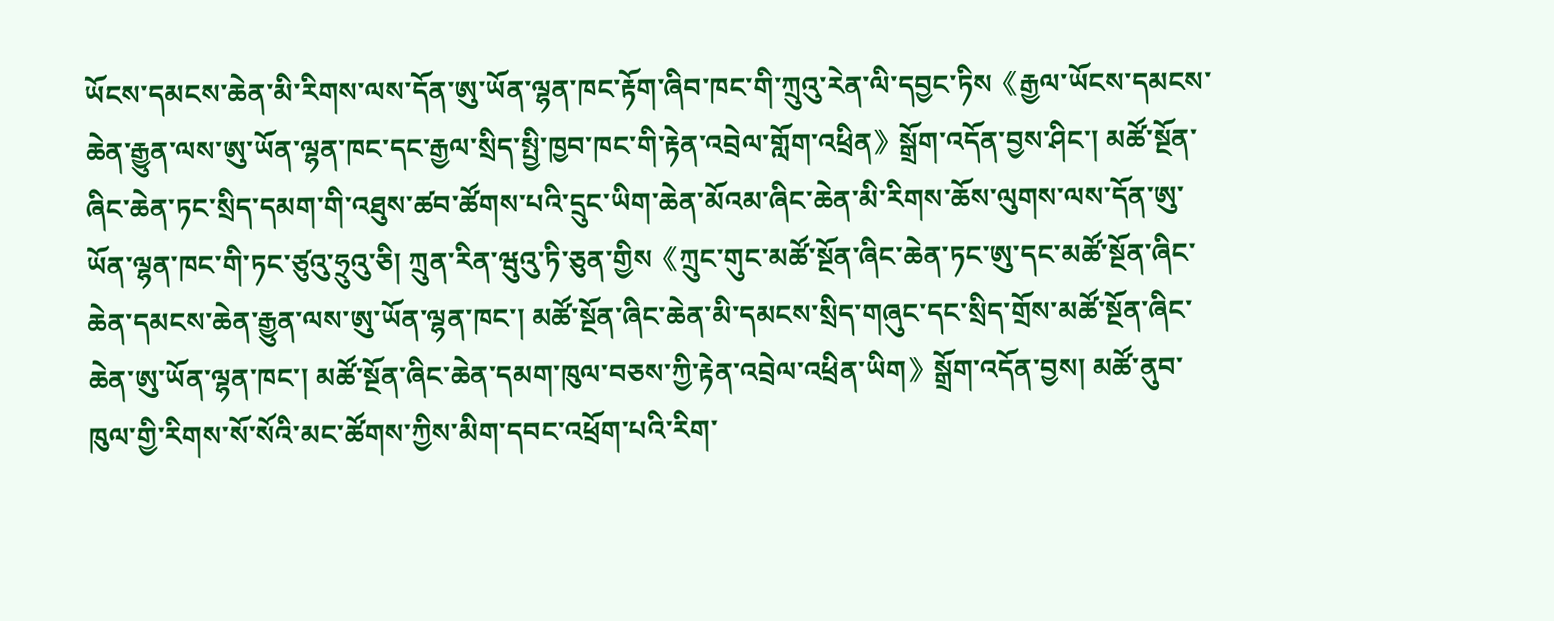ཡོངས་དམངས་ཆེན་མི་རིགས་ལས་དོན་ཨུ་ཡོན་ལྷན་ཁང་རྟོག་ཞིབ་ཁང་གི་ཀྲུའུ་རེན་ལི་དབྱང་ཏིས《རྒྱལ་ཡོངས་དམངས་ཆེན་རྒྱུན་ལས་ཨུ་ཡོན་ལྷན་ཁང་དང་རྒྱལ་སྲིད་སྤྱི་ཁྱབ་ཁང་གི་རྟེན་འབྲེལ་གློག་འཕྲིན》སྒྲོག་འདོན་བྱས་ཤིང་། མཚོ་སྔོན་ཞིང་ཆེན་ཏང་སྲིད་དམག་གི་འཐུས་ཚབ་ཚོགས་པའི་དྲུང་ཡིག་ཆེན་མོའམ་ཞིང་ཆེན་མི་རིགས་ཆོས་ལུགས་ལས་དོན་ཨུ་ཡོན་ལྷན་ཁང་གི་ཏང་ཙུའུ་ཧྲུའུ་ཅི། ཀྲུན་རིན་ཝུའུ་ཏི་ཅུན་གྱིས《ཀྲུང་གུང་མཚོ་སྔོན་ཞིང་ཆེན་ཏང་ཨུ་དང་མཚོ་སྔོན་ཞིང་ཆེན་དམངས་ཆེན་རྒྱུན་ལས་ཨུ་ཡོན་ལྷན་ཁང་། མཚོ་སྔོན་ཞིང་ཆེན་མི་དམངས་སྲིད་གཞུང་དང་སྲིད་གྲོས་མཚོ་སྔོན་ཞིང་ཆེན་ཨུ་ཡོན་ལྷན་ཁང་། མཚོ་སྔོན་ཞིང་ཆེན་དམག་ཁུལ་བཅས་ཀྱི་རྟེན་འབྲེལ་འཕྲིན་ཡིག》སྒྲོག་འདོན་བྱས། མཚོ་ནུབ་ཁུལ་གྱི་རིགས་སོ་སོའི་མང་ཚོགས་ཀྱིས་མིག་དབང་འཕྲོག་པའི་རིག་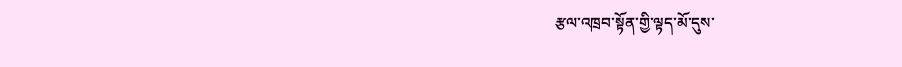རྩལ་འཁྲབ་སྟོན་གྱི་ལྟད་མོ་དུས་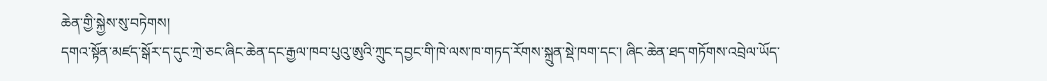ཆེན་གྱི་སྐྱེས་སུ་བཏེགས།
དགའ་སྟོན་མཛད་སྒོར་ད་དུང་ཀྲེ་ཅང་ཞིང་ཆེན་དང་རྒྱལ་ཁབ་པུའུ་ཨུའི་ཀྲུང་དབྱང་གི་ཁེ་ལས་ཁ་གཏད་རོགས་སྐྲུན་སྡེ་ཁག་དང་། ཞིང་ཆེན་ཐད་གཏོགས་འབྲེལ་ཡོད་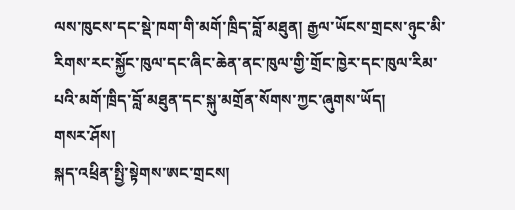ལས་ཁུངས་དང་སྡེ་ཁག་གི་མགོ་ཁྲིད་བློ་མཐུན། རྒྱལ་ཡོངས་གྲངས་ཉུང་མི་རིགས་རང་སྐྱོང་ཁུལ་དང་ཞིང་ཆེན་ནང་ཁུལ་གྱི་གྲོང་ཁྱེར་དང་ཁུལ་རིམ་པའི་མགོ་ཁྲིད་བློ་མཐུན་དང་སྐུ་མགྲོན་སོགས་ཀྱང་ཞུགས་ཡོད།
གསར་ཤོས།
སྐད་འཕྲིན་སྤྱི་སྟེགས་ཨང་གྲངས།